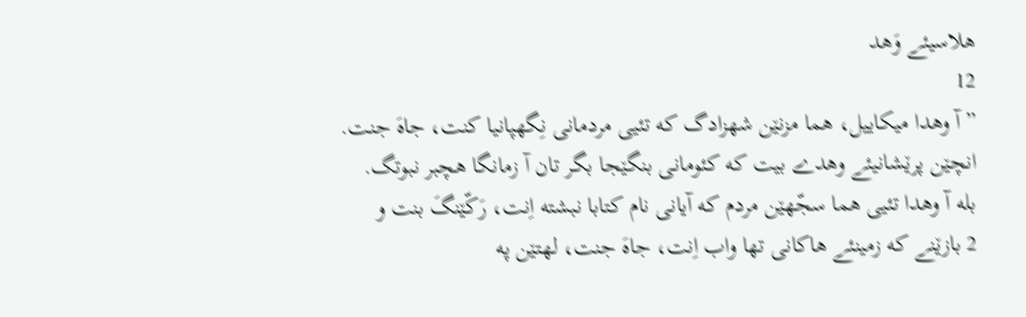هلاسیئے وَهد
12
”آ وهدا میکاییل، هما مزنێن شهزادگ که تئیی مردمانی نِگهپانیا کنت، جاهَ جنت.
انچێن پرێشانیئے وهدے بیت که کئومانی بنگێجا بگر تان آ زمانگا هچبر نبوتگ.
بله آ وهدا تئیی هما سجّهێن مردم که آیانی نام کتابا نبشته اِنت، رَکّێنگَ بنت و
2 بازێنے که زمینئے هاکانی تها واب اِنت، جاهَ جنت، لهتێن په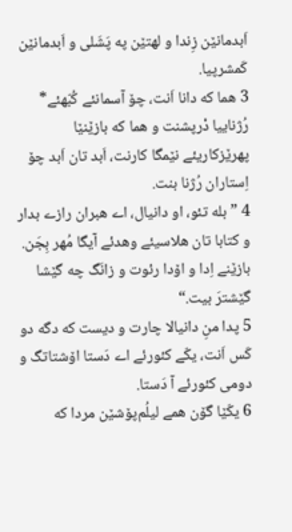اَبدمانێن زِندا و لهتێن په پَشَلی و اَبدمانێن کَمشرپیا.
3 هما که دانا اَنت، چۆ آسمانئے کُبّهئے* رُژناییا دْرپشنت و هما که بازێنێا پهرێزکاریئے نێمگا کارنت، اَبد تان اَبد چۆ اِستاران رُژنا بنت.
4 ”بله تئو، او دانیال، اے هبران رازے بدار و کتابا تان هلاسیئے وهدئے آیگا مُهر بِجَن.
بازێنے اِدا و اۆدا رئوت و زانَگ چه گێشا گێشترَ بیت.“
5 پدا منِ دانیالا چارت و دیست که دگه دو کَس اَنت، یکّے کئورئے اے دَستا اۆشتاتگ و دومی کئورئے آ دَستا.
6 یکّێا گۆن همے لیلُم‌پۆشێن مردا که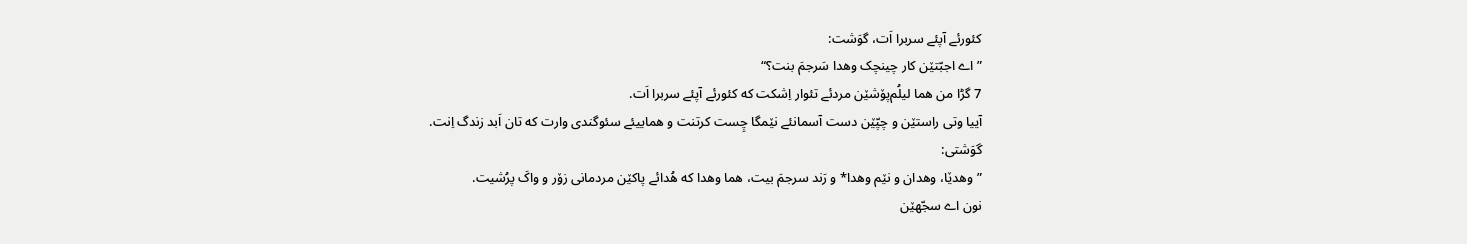کئورئے آپئے سربرا اَت، گوَشت:
”اے اجبّتێن کار چینچک وهدا سَرجمَ بنت؟“
7 گڑا من هما لیلُم‌پۆشێن مردئے تئوار اِشکت که کئورئے آپئے سربرا اَت.
آییا وتی راستێن و چپّێن دست آسمانئے نێمگا چِست کرتنت و هماییئے سئوگندی وارت که تان اَبد زندگ اِنت.
گوَشتی:
”وهدێا، وهدان و نێم وهدا* و رَند سرجمَ بیت، هما وهدا که هُدائے پاکێن مردمانی زۆر و واکَ پرُشیت.
نون اے سجّهێن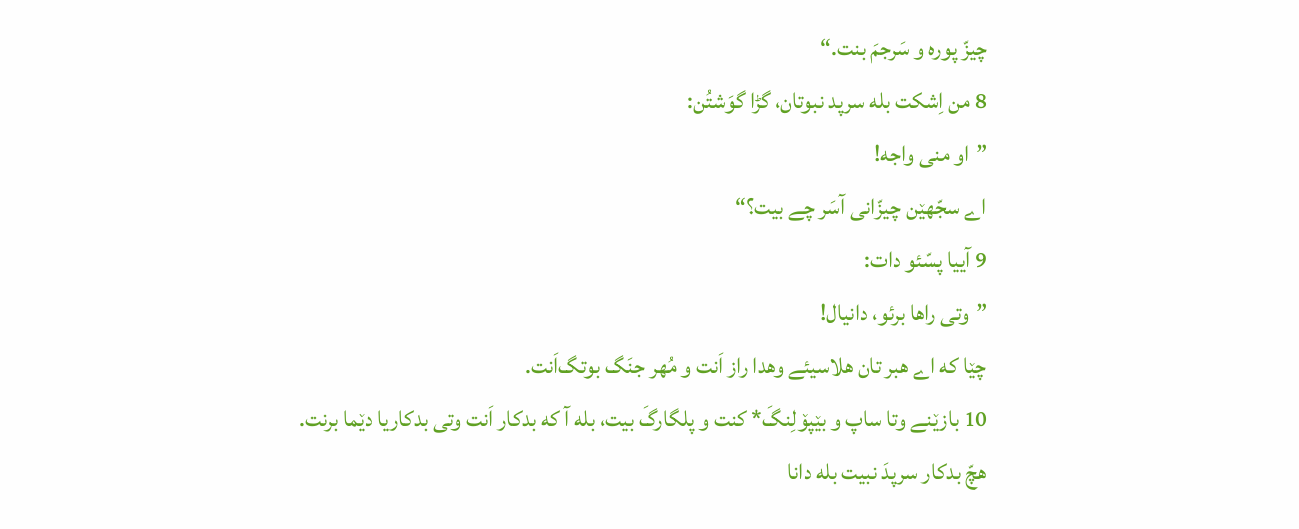چیزّ پوره و سَرجمَ بنت.“
8 من اِشکت بله سرپد نبوتان، گڑا گوَشتُن:
”او منی واجه!
اے سجّهێن چیزّانی آسَر چے بیت؟“
9 آییا پسّئو دات:
”وتی راها برئو، دانیال!
چێا که اے هبر تان هلاسیئے وهدا راز اَنت و مُهر جنَگ بوتگ‌اَنت.
10 بازێنے وتا ساپ و بێپۆلِنگَ* کنت و پلگارگَ بیت، بله آ که بدکار اَنت وتی بدکاریا دێما برنت.
هچّ بدکار سرپدَ نبیت بله دانا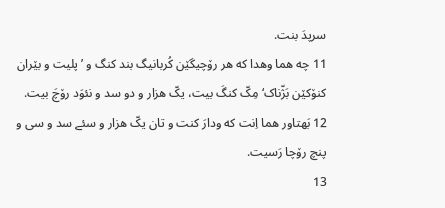سرپدَ بنت.
11 چه هما وهدا که هر رۆچیگێن کُربانیگ بند کنگ و ’پلیت و بێران کنۆکێن بَژّناک‘ مِکّ کنگَ بیت، یکّ هزار و دو سد و نئوَد رۆچَ بیت.
12 بَهتاور هما اِنت که ودارَ کنت و تان یکّ هزار و سئے سد و سی و پنچ رۆچا رَسیت.
13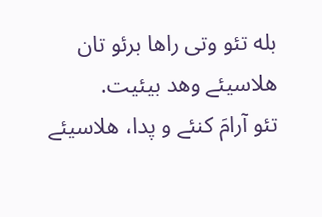بله تئو وتی راها برئو تان هلاسیئے وهد بیئیت.
تئو آرامَ کنئے و پدا، هلاسیئے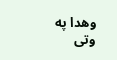وهدا په وتی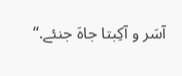آسَر و آکِبتا جاهَ جنئے.“